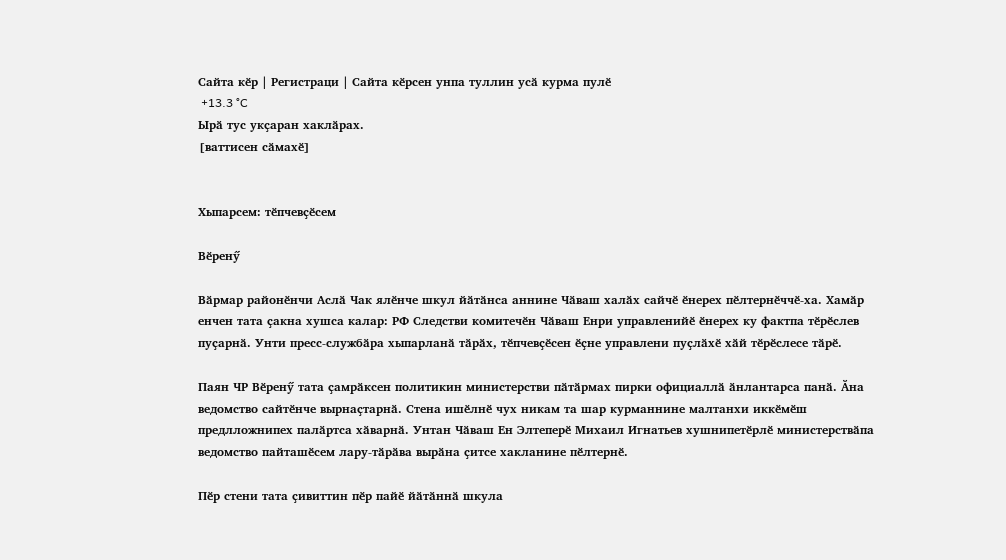Сайта кӗр | Регистраци | Сайта кӗрсен унпа туллин усӑ курма пулӗ
 +13.3 °C
Ырӑ тус укҫаран хаклӑрах.
[ваттисен сӑмахӗ]


Хыпарсем: тӗпчевҫӗсем

Вӗренӳ

Вӑрмар районӗнчи Аслӑ Чак ялӗнче шкул йӑтӑнса аннине Чӑваш халӑх сайчӗ ӗнерех пӗлтернӗччӗ-ха. Хамӑр енчен тата ҫакна хушса калар: РФ Следстви комитечӗн Чӑваш Енри управленийӗ ӗнерех ку фактпа тӗрӗслев пуҫарнӑ. Унти пресс-службӑра хыпарланӑ тӑрӑх, тӗпчевҫӗсен ӗҫне управлени пуҫлӑхӗ хӑй тӗрӗслесе тӑрӗ.

Паян ЧР Вӗренӳ тата ҫамрӑксен политикин министерстви пӑтӑрмах пирки официаллӑ ӑнлантарса панӑ. Ӑна ведомство сайтӗнче вырнаҫтарнӑ. Стена ишӗлнӗ чух никам та шар курманнине малтанхи иккӗмӗш предлложнипех палӑртса хӑварнӑ. Унтан Чӑваш Ен Элтеперӗ Михаил Игнатьев хушнипетӗрлӗ министерствӑпа ведомство пайташӗсем лару-тӑрӑва вырӑна ҫитсе хакланине пӗлтернӗ.

Пӗр стени тата ҫивиттин пӗр пайӗ йӑтӑннӑ шкула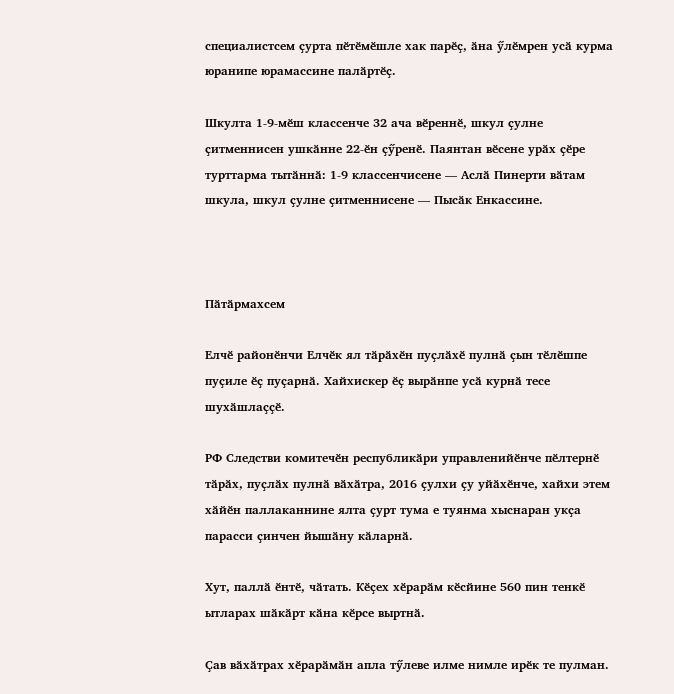специалистсем ҫурта пӗтӗмӗшле хак парӗҫ, ӑна ӳлӗмрен усӑ курма юранипе юрамассине палӑртӗҫ.

Шкулта 1-9-мӗш классенче 32 ача вӗреннӗ, шкул ҫулне ҫитменнисен ушкӑнне 22-ӗн ҫӳренӗ. Паянтан вӗсене урӑх ҫӗре турттарма тытӑннӑ: 1-9 классенчисене — Аслӑ Пинерти вӑтам шкула, шкул ҫулне ҫитменнисене — Пысӑк Енкассине.



Пӑтӑрмахсем

Елчӗ районӗнчи Елчӗк ял тӑрӑхӗн пуҫлӑхӗ пулнӑ ҫын тӗлӗшпе пуҫиле ӗҫ пуҫарнӑ. Хайхискер ӗҫ вырӑнпе усӑ курнӑ тесе шухӑшлаҫҫӗ.

РФ Следстви комитечӗн республикӑри управленийӗнче пӗлтернӗ тӑрӑх, пуҫлӑх пулнӑ вӑхӑтра, 2016 ҫулхи ҫу уйӑхӗнче, хайхи этем хӑйӗн паллаканнине ялта ҫурт тума е туянма хыснаран укҫа парасси ҫинчен йышӑну кӑларнӑ.

Хут, паллӑ ӗнтӗ, чӑтать. Кӗҫех хӗрарӑм кӗсйине 560 пин тенкӗ ытларах шӑкӑрт кӑна кӗрсе выртнӑ.

Ҫав вӑхӑтрах хӗрарӑмӑн апла тӳлеве илме нимле ирӗк те пулман.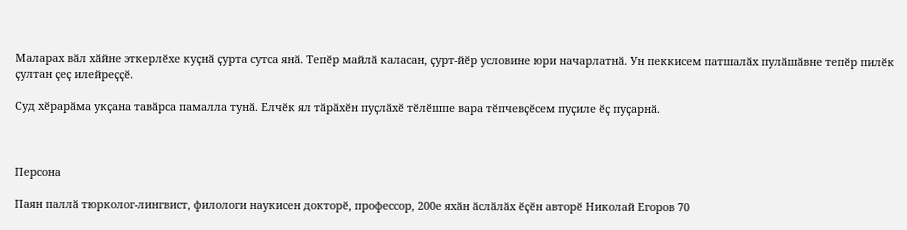Маларах вӑл хӑйне эткерлӗхе куҫнӑ ҫурта сутса янӑ. Тепӗр майлӑ каласан, ҫурт-йӗр условине юри начарлатнӑ. Ун пеккисем патшалӑх пулӑшӑвне тепӗр пилӗк ҫултан ҫеҫ илейреҫҫӗ.

Суд хӗрарӑма укҫана тавӑрса памалла тунӑ. Елчӗк ял тӑрӑхӗн пуҫлӑхӗ тӗлӗшпе вара тӗпчевҫӗсем пуҫиле ӗҫ пуҫарнӑ.



Персона

Паян паллӑ тюрколог-лингвист, филологи наукисен докторӗ, профессор, 200е яхӑн ӑслӑлӑх ӗҫӗн авторӗ Николай Егоров 70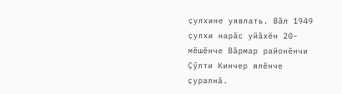ҫулхине уявлать. Вӑл 1949 ҫулхи нарӑс уйӑхӗн 20-мӗшӗнче Вӑрмар районӗнчи Ҫӳлти Кинчер ялӗнче ҫуралнӑ.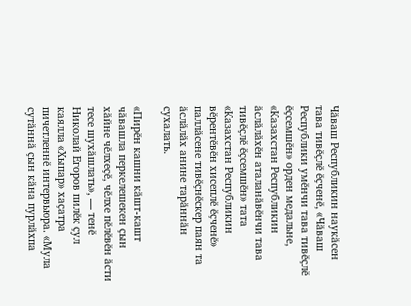Чӑваш Республикин наукӑсен тава тивӗҫлӗ ӗҫченӗ, «Чӑваш Республики умӗнчи тава тивӗҫлӗ ӗҫсемшӗн» орден медальне, «Казахстан Республикин ӑслӑлӑхӗн аталанӑвӗнчи тава тивӗҫлӗ ӗҫсемшӗн» тата «Казахстан Республикин вӗрентӗвӗн хисеплӗ ӗҫченӗ» паллӑсене тивӗҫнӗскер паян та ӑслӑлӑх анине тарӑннӑн сухалать.

«Пирӗн кашни кӑшт-кашт чӑвашла перкелешекен ҫын хӑйне чӗлхеҫӗ, чӗлхе пӗлӗвӗн ӑсти тесе шухӑшлать», — тенӗ Николай Егоров пилӗк ҫул каялла «Хыпар» хаҫатра пичетленнӗ интервьюра. «Мула сутӑннӑ ҫын кӑна пурлӑхпа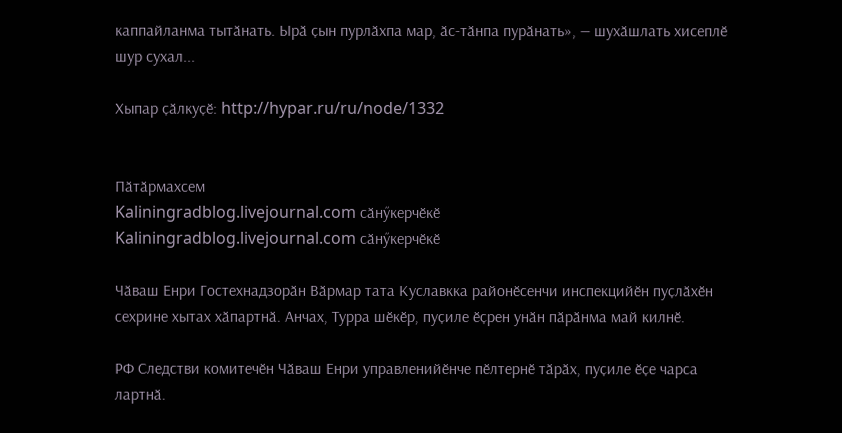каппайланма тытӑнать. Ырӑ ҫын пурлӑхпа мар, ӑс-тӑнпа пурӑнать», — шухӑшлать хисеплӗ шур сухал...

Хыпар ҫӑлкуҫӗ: http://hypar.ru/ru/node/1332


Пӑтӑрмахсем
Kaliningradblog.livejournal.com сӑнӳкерчӗкӗ
Kaliningradblog.livejournal.com сӑнӳкерчӗкӗ

Чӑваш Енри Гостехнадзорӑн Вӑрмар тата Куславкка районӗсенчи инспекцийӗн пуҫлӑхӗн сехрине хытах хӑпартнӑ. Анчах, Турра шӗкӗр, пуҫиле ӗҫрен унӑн пӑрӑнма май килнӗ.

РФ Следстви комитечӗн Чӑваш Енри управленийӗнче пӗлтернӗ тӑрӑх, пуҫиле ӗҫе чарса лартнӑ.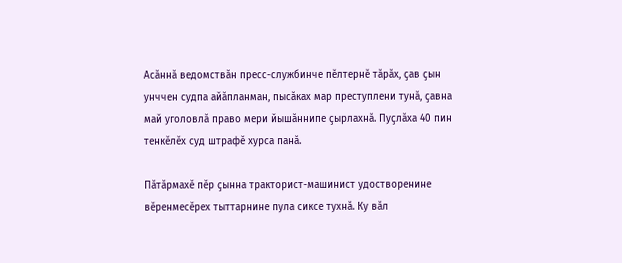Асӑннӑ ведомствӑн пресс-службинче пӗлтернӗ тӑрӑх, ҫав ҫын унччен судпа айӑпланман, пысӑках мар преступлени тунӑ, ҫавна май уголовлӑ право мери йышӑннипе ҫырлахнӑ. Пуҫлӑха 40 пин тенкӗлӗх суд штрафӗ хурса панӑ.

Пӑтӑрмахӗ пӗр ҫынна тракторист-машинист удостворенине вӗренмесӗрех тыттарнине пула сиксе тухнӑ. Ку вӑл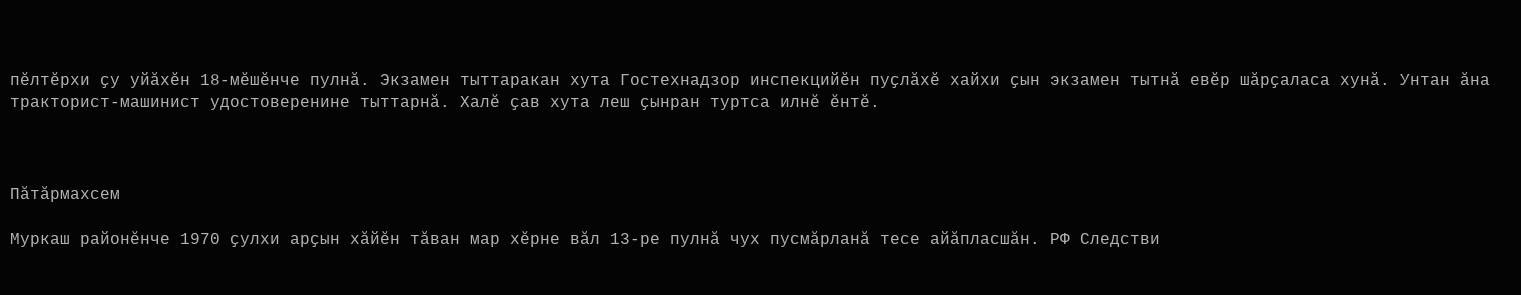пӗлтӗрхи ҫу уйӑхӗн 18-мӗшӗнче пулнӑ. Экзамен тыттаракан хута Гостехнадзор инспекцийӗн пуҫлӑхӗ хайхи ҫын экзамен тытнӑ евӗр шӑрҫаласа хунӑ. Унтан ӑна тракторист-машинист удостоверенине тыттарнӑ. Халӗ ҫав хута леш ҫынран туртса илнӗ ӗнтӗ.



Пӑтӑрмахсем

Муркаш районӗнче 1970 ҫулхи арҫын хӑйӗн тӑван мар хӗрне вӑл 13-ре пулнӑ чух пусмӑрланӑ тесе айӑпласшӑн. РФ Следстви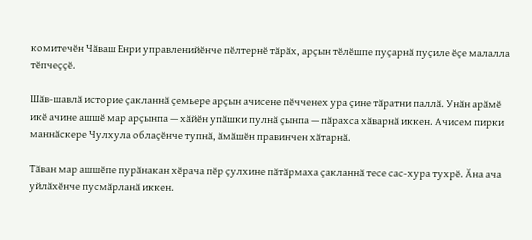комитечӗн Чӑваш Енри управленийӗнче пӗлтернӗ тӑрӑх, арҫын тӗлӗшпе пуҫарнӑ пуҫиле ӗҫе малалла тӗпчеҫҫӗ.

Шӑв-шавлӑ историе ҫакланнӑ ҫемьере арҫын ачисене пӗчченех ура ҫине тӑратни паллӑ. Унӑн арӑмӗ икӗ ачине ашшӗ мар арҫынпа — хӑйӗн упӑшки пулнӑ ҫынпа — пӑрахса хӑварнӑ иккен. Ачисем пирки маннӑскере Чулхула облаҫӗнче тупнӑ, ӑмӑшӗн правинчен хӑтарнӑ.

Тӑван мар ашшӗпе пурӑнакан хӗрача пӗр ҫулхине пӑтӑрмаха ҫакланнӑ тесе сас-хура тухрӗ. Ӑна ача уйлӑхӗнче пусмӑрланӑ иккен.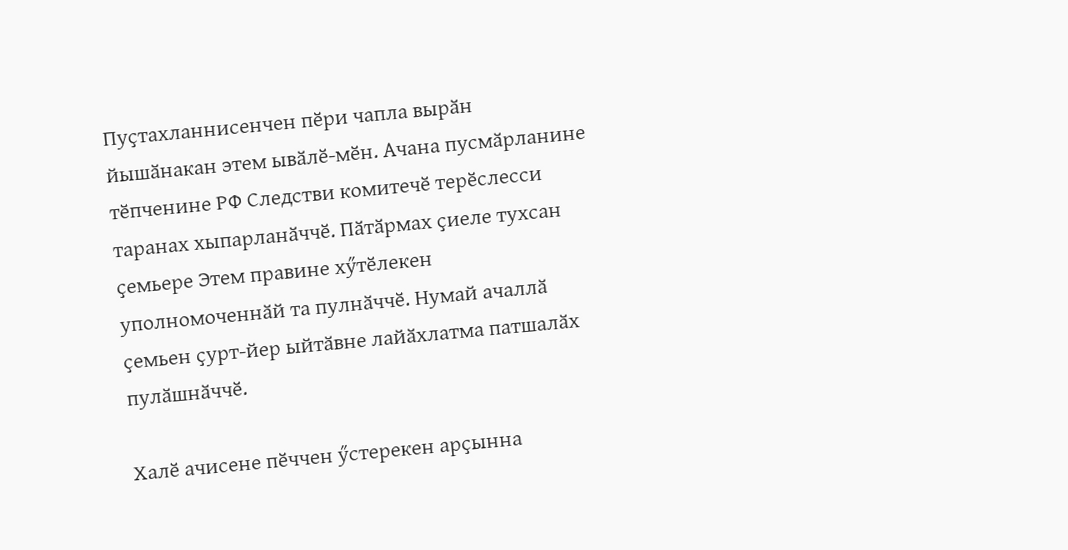Пуҫтахланнисенчен пӗри чапла вырӑн йышӑнакан этем ывӑлӗ-мӗн. Ачана пусмӑрланине тӗпченине РФ Следстви комитечӗ терӗслесси таранах хыпарланӑччӗ. Пӑтӑрмах ҫиеле тухсан ҫемьере Этем правине хӳтӗлекен уполномоченнӑй та пулнӑччӗ. Нумай ачаллӑ ҫемьен ҫурт-йер ыйтӑвне лайӑхлатма патшалӑх пулӑшнӑччӗ.

Халӗ ачисене пӗччен ӳстерекен арҫынна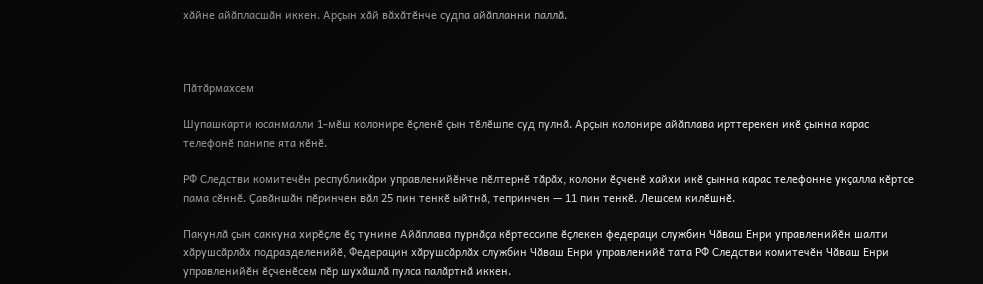хӑйне айӑпласшӑн иккен. Арҫын хӑй вӑхӑтӗнче судпа айӑпланни паллӑ.



Пӑтӑрмахсем

Шупашкарти юсанмалли 1-мӗш колонире ӗҫленӗ ҫын тӗлӗшпе суд пулнӑ. Арҫын колонире айӑплава ирттерекен икӗ ҫынна карас телефонӗ панипе ята кӗнӗ.

РФ Следстви комитечӗн республикӑри управленийӗнче пӗлтернӗ тӑрӑх, колони ӗҫченӗ хайхи икӗ ҫынна карас телефонне укҫалла кӗртсе пама сӗннӗ. Ҫавӑншӑн пӗринчен вӑл 25 пин тенкӗ ыйтнӑ, тепринчен — 11 пин тенкӗ. Лешсем килӗшнӗ.

Пакунлӑ ҫын саккуна хирӗҫле ӗҫ тунине Айӑплава пурнӑҫа кӗртессипе ӗҫлекен федераци службин Чӑваш Енри управленийӗн шалти хӑрушсӑрлӑх подразделенийӗ, Федерацин хӑрушсӑрлӑх службин Чӑваш Енри управленийӗ тата РФ Следстви комитечӗн Чӑваш Енри управленийӗн ӗҫченӗсем пӗр шухӑшлӑ пулса палӑртнӑ иккен.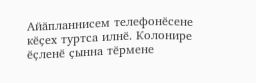Айӑпланнисем телефонӗсене кӗҫех туртса илнӗ. Колонире ӗҫленӗ ҫынна тӗрмене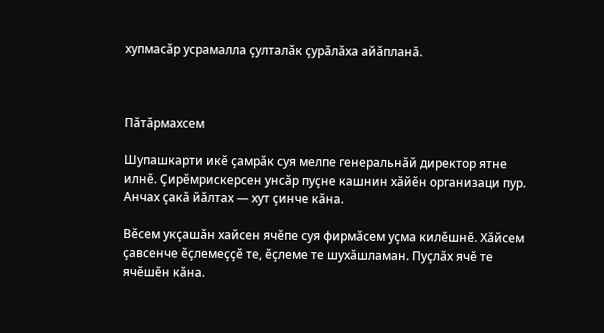хупмасӑр усрамалла ҫулталӑк ҫурӑлӑха айӑпланӑ.



Пӑтӑрмахсем

Шупашкарти икӗ ҫамрӑк суя мелпе генеральнӑй директор ятне илнӗ. Ҫирӗмрискерсен унсӑр пуҫне кашнин хӑйӗн организаци пур. Анчах ҫакӑ йӑлтах — хут ҫинче кӑна.

Вӗсем укҫашӑн хайсен ячӗпе суя фирмӑсем уҫма килӗшнӗ. Хӑйсем ҫавсенче ӗҫлемеҫҫӗ те, ӗҫлеме те шухӑшламан. Пуҫлӑх ячӗ те ячӗшӗн кӑна.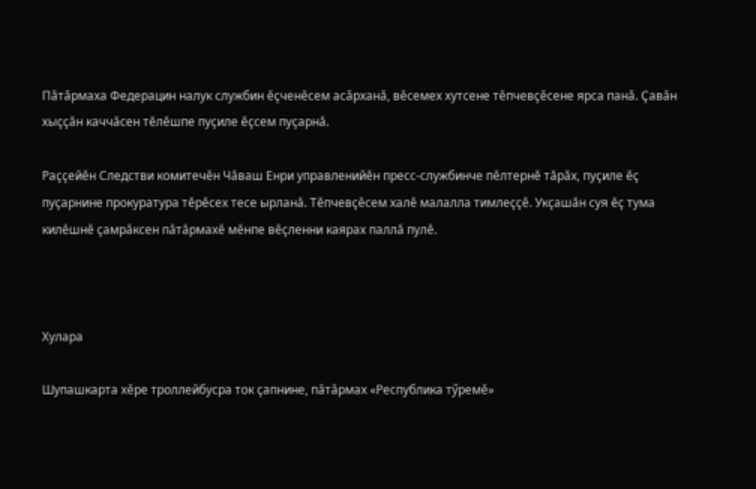Пӑтӑрмаха Федерацин налук службин ӗҫченӗсем асӑрханӑ, вӗсемех хутсене тӗпчевҫӗсене ярса панӑ. Ҫавӑн хыҫҫӑн каччӑсен тӗлӗшпе пуҫиле ӗҫсем пуҫарнӑ.

Раҫҫейӗн Следстви комитечӗн Чӑваш Енри управленийӗн пресс-службинче пӗлтернӗ тӑрӑх, пуҫиле ӗҫ пуҫарнине прокуратура тӗрӗсех тесе ырланӑ. Тӗпчевҫӗсем халӗ малалла тимлеҫҫӗ. Укҫашӑн суя ӗҫ тума килӗшнӗ ҫамрӑксен пӑтӑрмахӗ мӗнпе вӗҫленни каярах паллӑ пулӗ.



Хулара

Шупашкарта хӗре троллейбусра ток ҫапнине, пӑтӑрмах «Республика тӳремӗ»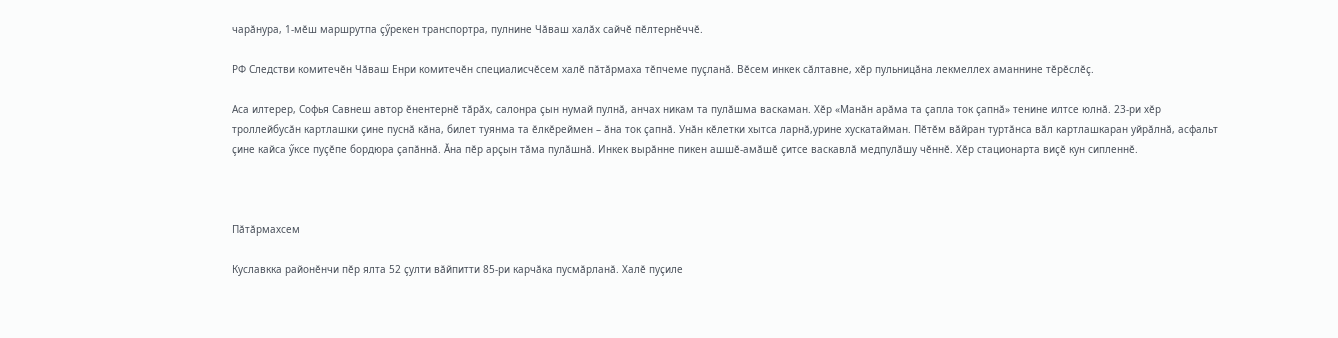чарӑнура, 1-мӗш маршрутпа ҫӳрекен транспортра, пулнине Чӑваш халӑх сайчӗ пӗлтернӗччӗ.

РФ Следстви комитечӗн Чӑваш Енри комитечӗн специалисчӗсем халӗ пӑтӑрмаха тӗпчеме пуҫланӑ. Вӗсем инкек сӑлтавне, хӗр пульницӑна лекмеллех аманнине тӗрӗслӗҫ.

Аса илтерер, Софья Савнеш автор ӗнентернӗ тӑрӑх, салонра ҫын нумай пулнӑ, анчах никам та пулӑшма васкаман. Хӗр «Манӑн арӑма та ҫапла ток ҫапнӑ» тенине илтсе юлнӑ. 23-ри хӗр троллейбусӑн картлашки ҫине пуснӑ кӑна, билет туянма та ӗлкӗреймен – ӑна ток ҫапнӑ. Унӑн кӗлетки хытса ларнӑ,урине хускатайман. Пӗтӗм вӑйран туртӑнса вӑл картлашкаран уйрӑлнӑ, асфальт ҫине кайса ӳксе пуҫӗпе бордюра ҫапӑннӑ. Ӑна пӗр арҫын тӑма пулӑшнӑ. Инкек вырӑнне пикен ашшӗ-амӑшӗ ҫитсе васкавлӑ медпулӑшу чӗннӗ. Хӗр стационарта виҫӗ кун сипленнӗ.



Пӑтӑрмахсем

Куславкка районӗнчи пӗр ялта 52 ҫулти вӑйпитти 85-ри карчӑка пусмӑрланӑ. Халӗ пуҫиле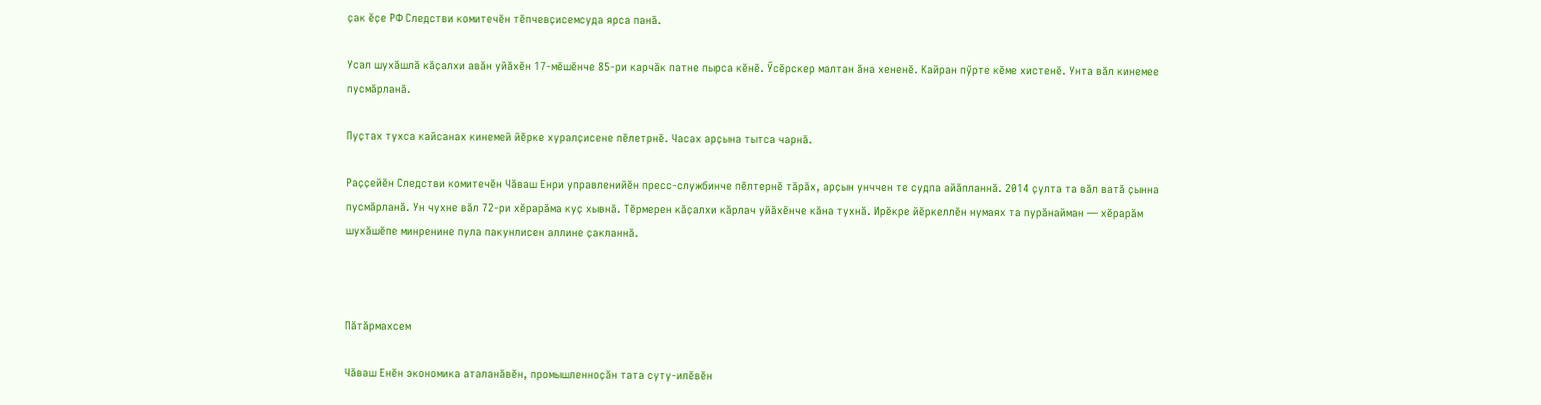ҫак ӗҫе РФ Следстви комитечӗн тӗпчевҫисемсуда ярса панӑ.

Усал шухӑшлӑ кӑҫалхи авӑн уйӑхӗн 17-мӗшӗнче 85-ри карчӑк патне пырса кӗнӗ. Ӳсӗрскер малтан ӑна хененӗ. Кайран пӳрте кӗме хистенӗ. Унта вӑл кинемее пусмӑрланӑ.

Пуҫтах тухса кайсанах кинемей йӗрке хуралҫисене пӗлетрнӗ. Часах арҫына тытса чарнӑ.

Раҫҫейӗн Следстви комитечӗн Чӑваш Енри управленийӗн пресс-службинче пӗлтернӗ тӑрӑх, арҫын унччен те судпа айӑпланнӑ. 2014 ҫулта та вӑл ватӑ ҫынна пусмӑрланӑ. Ун чухне вӑл 72-ри хӗрарӑма куҫ хывнӑ. Тӗрмерен кӑҫалхи кӑрлач уйӑхӗнче кӑна тухнӑ. Ирӗкре йӗркеллӗн нумаях та пурӑнайман — хӗрарӑм шухӑшӗпе минренине пула пакунлисен аллине ҫакланнӑ.



Пӑтӑрмахсем

Чӑваш Енӗн экономика аталанӑвӗн, промышленноҫӑн тата суту-илӗвӗн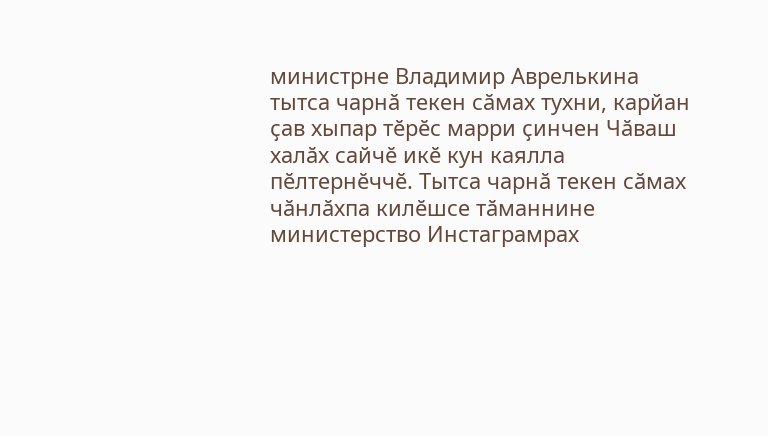министрне Владимир Аврелькина тытса чарнӑ текен сӑмах тухни, карйан ҫав хыпар тӗрӗс марри ҫинчен Чӑваш халӑх сайчӗ икӗ кун каялла пӗлтернӗччӗ. Тытса чарнӑ текен сӑмах чӑнлӑхпа килӗшсе тӑманнине министерство Инстаграмрах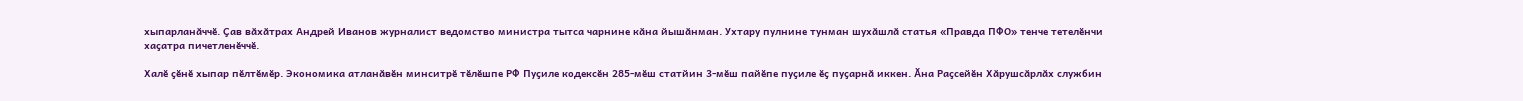хыпарланӑччӗ. Ҫав вӑхӑтрах Андрей Иванов журналист ведомство министра тытса чарнине кӑна йышӑнман. Ухтару пулнине тунман шухӑшлӑ статья «Правда ПФО» тенче тетелӗнчи хаҫатра пичетленӗччӗ.

Халӗ ҫӗнӗ хыпар пӗлтӗмӗр. Экономика атланӑвӗн минситрӗ тӗлӗшпе РФ Пуҫиле кодексӗн 285-мӗш статйин 3-мӗш пайӗпе пуҫиле ӗҫ пуҫарнӑ иккен. Ӑна Раҫсейӗн Хӑрушсӑрлӑх службин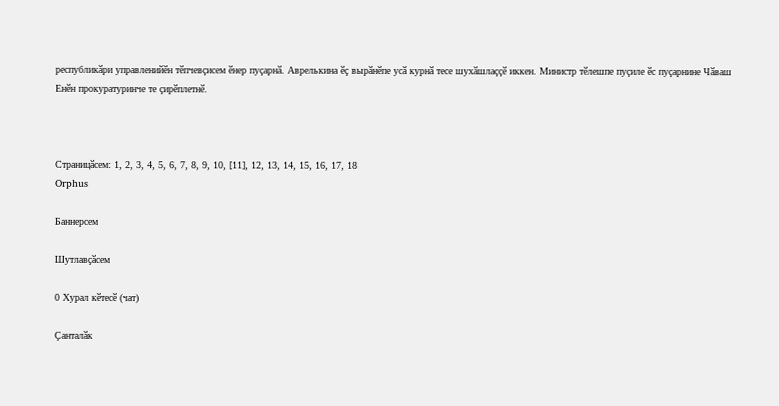республикӑри управленийӗн тӗпчевҫисем ӗнер пуҫарнӑ. Аврелькина ӗҫ вырӑнӗпе усӑ курнӑ тесе шухӑшлаҫҫӗ иккен. Министр тӗлешпе пуҫиле ӗс пуҫарнине Чӑваш Енӗн прокуратуринче те ҫирӗплетнӗ.



Страницӑсем: 1, 2, 3, 4, 5, 6, 7, 8, 9, 10, [11], 12, 13, 14, 15, 16, 17, 18
Orphus

Баннерсем

Шутлавҫӑсем

0 Хурал кӗтесӗ (чат)

Ҫанталӑк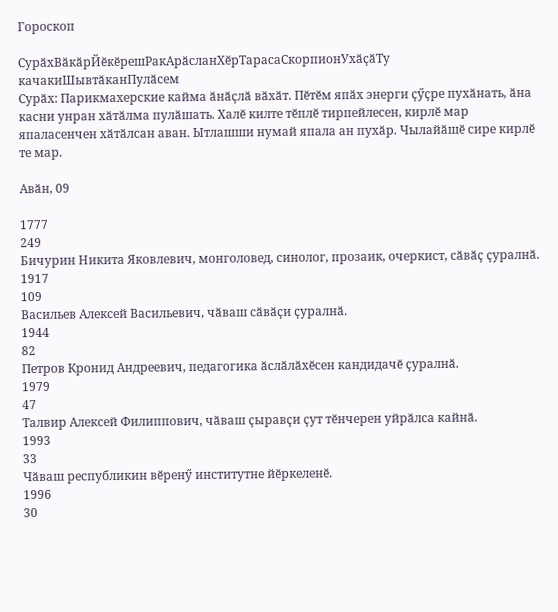Гороскоп

СурӑхВӑкӑрЙӗкӗрешРакАрӑсланХӗрТарасаСкорпионУхӑҫӑТу качакиШывтӑканПулӑсем
Сурӑх: Парикмахерские кайма ӑнӑҫлӑ вӑхӑт. Пӗтӗм япӑх энерги ҫӳҫре пухӑнать, ӑна касни унран хӑтӑлма пулӑшать. Халӗ килте тӗплӗ тирпейлесен, кирлӗ мар япаласенчен хӑтӑлсан аван. Ытлашши нумай япала ан пухӑр. Чылайӑшӗ сире кирлӗ те мар.

Авӑн, 09

1777
249
Бичурин Никита Яковлевич, монголовед, синолог, прозаик, очеркист, сӑвӑҫ ҫуралнӑ.
1917
109
Васильев Алексей Васильевич, чӑваш сӑвӑҫи ҫуралнӑ.
1944
82
Петров Кронид Андреевич, педагогика ӑслӑлӑхӗсен кандидачӗ ҫуралнӑ.
1979
47
Талвир Алексей Филиппович, чӑваш ҫыравҫи ҫут тӗнчерен уйрӑлса кайнӑ.
1993
33
Чӑваш республикин вӗренӳ институтне йӗркеленӗ.
1996
30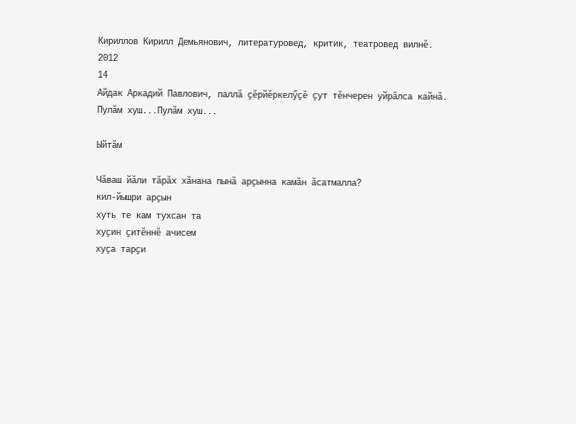Кириллов Кирилл Демьянович, литературовед, критик, театровед вилнӗ.
2012
14
Айдак Аркадий Павлович, паллӑ ҫӗрйӗркелӳҫӗ ҫут тӗнчерен уйрӑлса кайнӑ.
Пулӑм хуш...Пулӑм хуш...

Ыйтӑм

Чӑваш йӑли тӑрӑх хӑнана пынӑ арҫынна камӑн ӑсатмалла?
кил-йышри арҫын
хуть те кам тухсан та
хуҫин ҫитӗннӗ ачисем
хуҫа тарҫи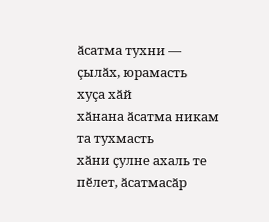ӑсатма тухни — ҫылӑх, юрамасть
хуҫа хӑй
хӑнана ӑсатма никам та тухмасть
хӑни ҫулне ахаль те пӗлет, ӑсатмасӑр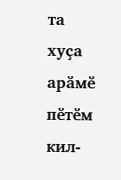та
хуҫа арӑмӗ
пӗтӗм кил-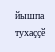йышпа тухаҫҫӗ